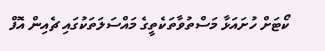ކޯޓަށް ހުށައަޅާ މަސްތުވާތަކެތީގެ މައްސަލަތަކުގައި ޗެއިން އޮފް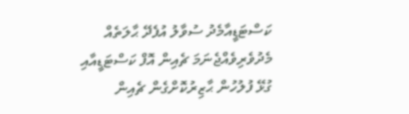ކަސްޓަޑީއާމެދު ސުވާލު އުފެދޭ ޙާލަތެއް މެދުވެރިވެއްޖެނަމަ ޗެއިން އޮފް ކަސްޓަޑީއާއި ގުޅޭ ފުލުހުން ޙާޒިރުކޮށްގެން ޗެއިން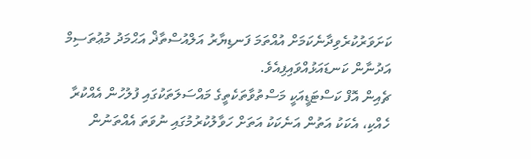ކަށަވަރުކުރެވިދާނެކަމަށް އުއްތަމަ ފަނޑިޔާރު އަލްއުސްތާޛް އަޙްމަދު މުޢުތަސިމް އަދުނާން ކަނޑައަޅުއްވައިފިއެވެ.
ޗެއިން އޮފް ކަސްޓަޑީއަކީ މަސްތުވާތަކެތީގެ މައްސަލަތަކުގައި ފުލުހުން އެއްކުރާ ހެއްކި، އެކަކު އަތުން އަނެކަކު އަތަށް ހަވާލުކުރުމުގައި ނުވަތަ އެއްތަނުން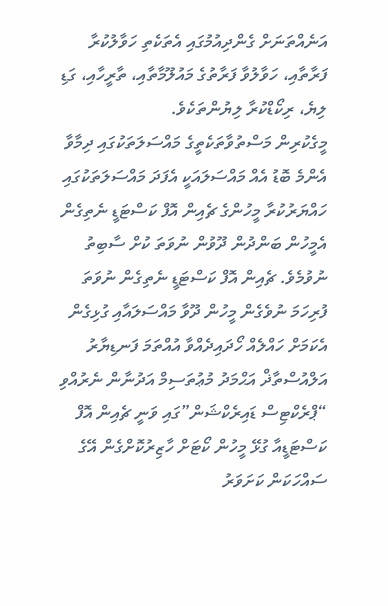އަނެއްތަނަށް ގެންދިއުމުގައި އެތަކެތި ހަވާލުކުރާ ފަރާތާއި، ހަވާލުވާ ފަރާތުގެ މައުލޫމާތާއި، ތާރީހާއި، ގަޑި ލިޔެ، ރިކޯޑްކުރާ ލިޔުންތަކެވެ.
މީގެކުރިން މަސްތުވާތަކެތީގެ މައްސަލަތަކުގައި ދިމާވާ އެންމެ ބޮޑު އެއް މައްސަލައަކީ އެފަދަ މައްސަލަތަކުގައި ހައްޔަރުކުރާ މީހުންގެ ޗެއިން އޮފް ކަސްޓަޑީ ނެތިގެން އެމީހުން ބަންދުން ދޫވުން ނުވަތަ ކުށް ސާބިތު ނުވުމެވެ. ޗެއިން އޮފް ކަސްޓަޑީ ނެތިގެން ނުވަތަ ފުރިހަމަ ނުވެގެން މީހުން ދޫވާ މައްސަލައާއި ގުޅިގެން އެކަމަށް ހައްލެއް ހޯދައިދެއްވާ އުއްތަމަ ފަނޑިޔާރު އަލްއުސްތާޛް އަޙްމަދު މުޢުތަސިމް އަދުނާން ނެރުއްވި “ޕްރެކްޓިސް ޑައިރެކްޝަން”ގައި ވަނީ ޗެއިން އޮފް ކަސްޓަޑީއާ ގުޅޭ މީހުން ކޯޓަށް ހާޒިރުކޮށްގެން އޭގެ ސައްހަކަން ކަށަވަރު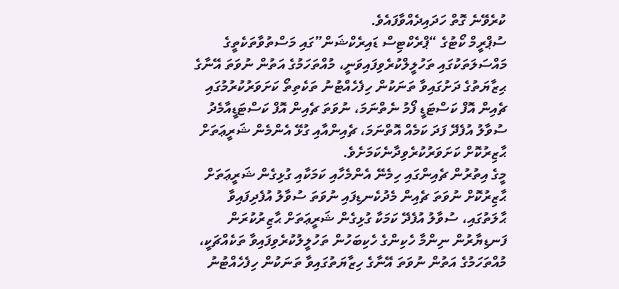ކުރެވޭނެ ގޮތް ހަދައިދެއްވާފައެވެ.
ސުޕްރީމް ކޯޓުގެ “ޕްރެކްޓިސް ޑައިރެކްޝަން”ގައި މަސްތުވާތަކެތީގެ މައްސަލަތަކުގައި ތަހުލީލްކުރެވިފައިވަނީ، މުއްތަހަމުގެ އަތުން ނުވަތަ އޭނާގެ ޙިޒާޔަތުގެ ދަށުގައިވާ ތަނަކުން ހިފެހެއްޓުނު ތަކެތިތޯ ކަށަވަރުކުރުމުގައި ޗެއިން އޮފް ކަސްޓަޑީ ފޯމު ނެތްނަމަ، ނުވަތަ ޗެއިން އޮފް ކަސްޓަޑީއާމެދު ސުވާލު އުފެދޭ ފަދަ ކަމެއް އޮތްނަމަ، ޗެއިންއާއި ގުޅޭ އެންމެން ޝަރީޢަތަށް ޙާޒިރުކޮށް ކަށަވަރުކުރެވިދާނެކަމަށެވެ.
މީގެ އިތުރުން ޗެއިންގައި ހިމެނޭ އެންމެހާއި ކަމަކާއި ގުޅިގެން ޝަރީޢަތަށް ޙާޒިރުކޮށް ނުވަތަ ޗެއިން މެދުކެނޑިފައި ނުވަތަ ސުވާލު އުފެދިފައިވާ ޙާލަތުގައި، ސުވާލު އުފެދޭ ކަމަކާ ގުޅިގެން ޝަރީޢަތަށް ޙާޒިރުކުރަން ފަނޑިޔާރުން ނިންމާ ހެކިންގެ ހެކިބަހުން ތަހުލީލުކުރެވިފައިވާ ތަކެއްޗަކީ، މުއްތަހަމުގެ އަތުން ނުވަތަ އޭނާގެ ހިޒާޔަތުގައިވާ ތަނަކުން ހިފެހެއްޓުނު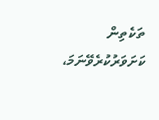ތަކެތިން ކަށަވަރުކުރެވޭނަމަ،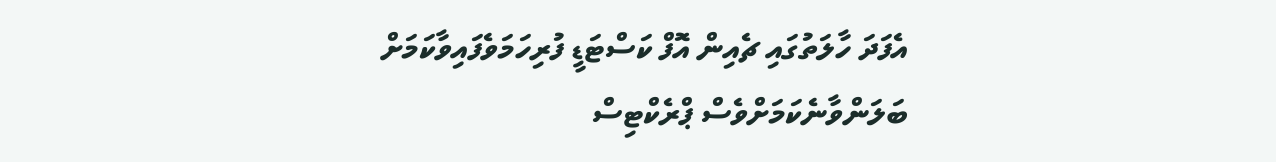އެފަދަ ހާލަތުގައި ޗެއިން އޮފް ކަސްޓަޑީ ފުރިހަމަވެފައިވާކަމަށް ބަލަންވާނެކަމަށްވެސް ޕްރެކްޓިސް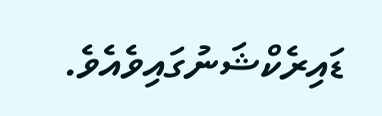ޑައިރެކްޝަނުގައިވެއެވެ.